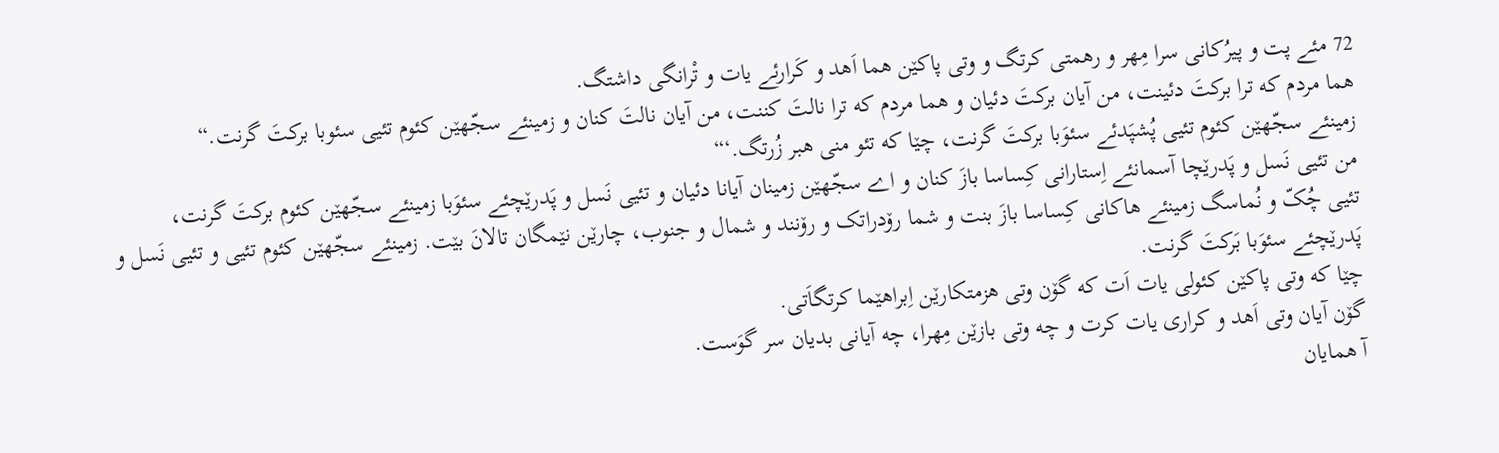72 مئے پت و پیرُکانی سرا مِهر و رهمتی کرتگ و وتی پاکێن هما اَهد و کَرارئے یات و تْرانگی داشتگ.
هما مردم که ترا برکتَ دئینت، من آیان برکتَ دئیان و هما مردم که ترا نالتَ کننت، من آیان نالتَ کنان و زمینئے سجّهێن کئوم تئیی سئوبا برکتَ گرنت.“
زمینئے سجّهێن کئوم تئیی پُشپَدئے سئوَبا برکتَ گرنت، چێا که تئو منی هبر زُرتگ.‘“
من تئیی نَسل و پَدرێچا آسمانئے اِستارانی کِساسا بازَ کنان و اے سجّهێن زمینان آیانا دئیان و تئیی نَسل و پَدرێچئے سئوَبا زمینئے سجّهێن کئوم برکتَ گرنت،
تئیی چُکّ و نُماسگ زمینئے هاکانی کِساسا بازَ بنت و شما رۆدراتک و رۆنند و شمال و جنوب، چارێن نێمگان تالانَ بێت. زمینئے سجّهێن کئوم تئیی و تئیی نَسل و پَدرێچئے سئوَبا بَرکتَ گرنت.
چێا که وتی پاکێن کئولی یات اَت که گۆن وتی هزمتکارێن اِبراهێما کرتگاَتی.
گۆن آیان وتی اَهد و کراری یات کرت و چه وتی بازێن مِهرا، چه آیانی بدیان سر گوَست.
آ همایان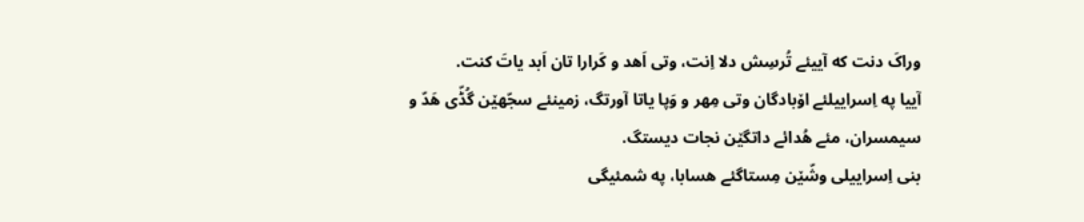وراکَ دنت که آییئے تُرسِش دلا اِنت، وتی اَهد و کَرارا تان اَبد یاتَ کنت.
آییا په اِسراییلئے اۆبادگان وتی مِهر و وَپا یاتا آورتگ، زمینئے سجّهێن گُڈّی هَدّ و سیمسران، مئے هُدائے داتگێن نجات دیستگ.
بنی اِسراییلی وشّێن مِستاگئے هسابا، په شمئیگی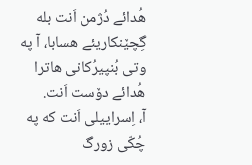هُدائے دُژمن اَنت بله گِچێنکاریئے هسابا، آ په وتی بُنپیرُکانی هاترا هُدائے دۆست اَنت.
آ، اِسراییلی اَنت که په چُکّی زورگ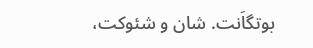بوتگاَنت. شان و شئوکت،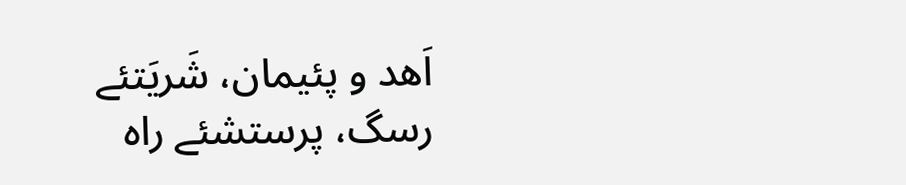اَهد و پئیمان، شَریَتئے رسگ، پرستشئے راه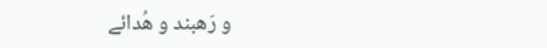و رَهبند و هُدائے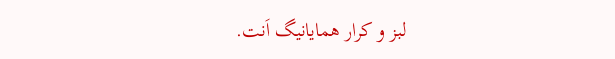لبز و کرار همایانیگ اَنت.